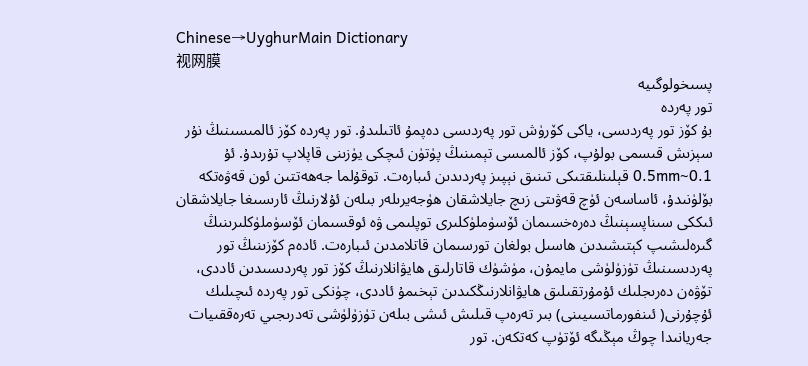Chinese→UyghurMain Dictionary
视网膜
پسىخولوگىيە
تور پەردە
بۇ كۆز تور پەردىسى، ياكى كۆرۈش تور پەردىسى دەپمۇ ئاتىلىدۇ. تور پەردە كۆز ئالمىسىنىڭ نۇر سېزىش قىسمى بولۇپ، كۆز ئالمىسى تېمىنىڭ پۈتۈن ئىچكى يۈزىنى قاپلاپ تۇرىدۇ. ئۇ 0.5mm~0.1 قېلىنلىقتىكى تىنىق نېپىز پەردىدىن ئىبارەت. توقۇلما جەھەتتىن ئون قەۋەتكە بۆلۈنىدۇ، ئاساسەن ئۈچ قەۋىتى زىچ جايلاشقان ھۈجەيرىلەر بىلەن ئۇلارنىڭ ئارىسىغا جايلاشقان ئىككى سىناپسېنىڭ دەرەخسىمان ئۆسۈملۈكلىرى توپلىمى ۋە ئوقسىمان ئۆسۈملۈكلىرىنىڭ گىرەلىشىپ كېتىشىدىن ھاسىل بولغان تورسىمان قاتلامدىن ئىبارەت. ئادەم كۆزىنىڭ تور پەردىسىنىڭ تۈزۈلۈشى مايمۇن، مۈشۈك قاتارلىق ھايۋانلارنىڭ كۆز تور پەردىسىدىن ئاددى، تۆۋەن دەرىجلىك ئۇمۇرتقىلىق ھايۋانلارنىڭكىدىن تېخىمۇ ئاددى، چۈنكى تور پەردە ئىچىلىك ئۇچۇرنى( ئىنفورماتسىيىنى) بىر تەرەپ قىلىش ئىشى بىلەن تۈزۈلۈشى تەدرىجىي تەرەققىيات جەريانىدا چوڭ مېڭىگە ئۆتۈپ كەتكەن. تور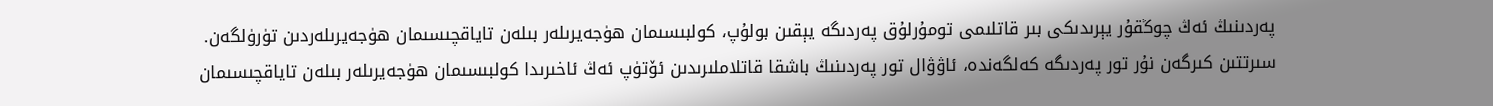پەردىنىڭ ئەڭ چوڭقۇر يېرىدىكى بىر قاتلىمى تومۇرلۇق پەردىگە يېقىن بولۇپ، كولبىسىمان ھۈجەيرىلەر بىلەن تاياقچىسىمان ھۈجەيرىلەردىن تۈرۈلگەن. سىرتتىن كىرگەن نۇر تور پەردىگە كەلگەندە، ئاۋۋال تور پەردىنىڭ باشقا قاتلاملىرىدىن ئۆتۈپ ئەڭ ئاخىرىدا كولبىسىمان ھۈجەيرىلەر بىلەن تاياقچىسىمان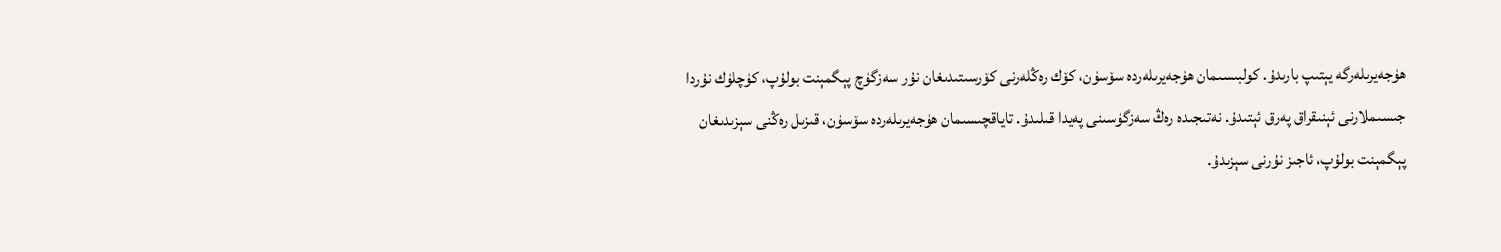ھۈجەيرىلەرگە يېتىپ بارىدۇ. كولبىسىمان ھۈجەيرىلەردە سۆسۈن، كۆك رەڭلەرنى كۆرسىتىدىغان نۇر سەزگۈچ پېگمېنت بولۇپ، كۈچلۈك نۇردا جىسىملارنى ئېنىقراق پەرق ئېتىدۇ. نەتىجىدە رەڭ سەزگۈسىنى پەيدا قىلىدۇ. تاياقچىسىمان ھۈجەيرىلەردە سۆسۈن، قىزىل رەڭنى سېزىدىغان پېگمېنت بولۇپ، ئاجىز نۇرنى سېزىدۇ.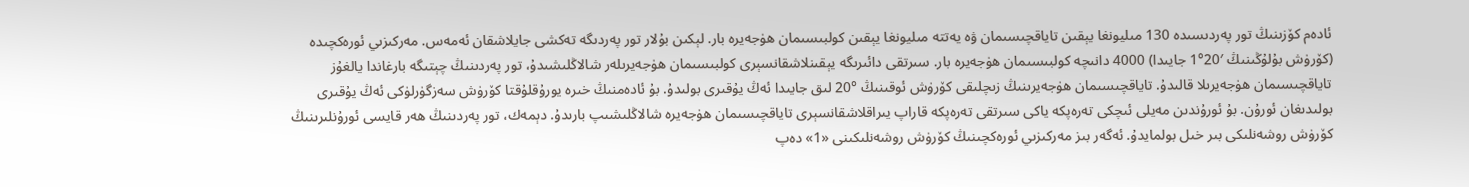ئادەم كۆزىنىڭ تور پەردىسىدە 130 مىليونغا يېقىن تاياقچىسىمان ۋە يەتتە مىليونغا يېقىن كولبىسىمان ھۈجەيرە بار. لېكىن بۇلار تور پەردىگە تەكشى جايلاشقان ئەمەس. مەركىزىي ئورەكچىدە (كۆرۈش بۇلۇڭىنىڭ ′20°1 جايىدا) 4000 دانىچە كولبىسىمان ھۈجەيرە بار. سىرتقى دائىرىگە يېقىنلاشقانسېرى كولبىسىمان ھۈجەيرىلەر شالاڭلىشىدۇ، تور پەردىنىڭ چېتىگە بارغاندا يالغۇز تاياقچىسىمان ھۈجەيرىلا قالىدۇ. تاياقچىسىمان ھۈجەيرىنىڭ زىچلىقى كۆرۈش ئوقىنىڭ °20 لىق جايىدا ئەڭ يۇقىرى بولىدۇ. بۇ ئادەمنىڭ خىرە يورۇقلۇقتا كۆرۈش سەزگۈرلۈكى ئەڭ يۇقىرى بولىدىغان ئورۇن. بۇ ئورۇندىن مەيلى ئىچكى تەرەپكە ياكى سىرتقى تەرەپكە قاراپ يىراقلاشقانسېرى تاياقچىسىمان ھۈجەيرە شالاڭلىشىپ بارىدۇ. دېمەك، تور پەردىنىڭ ھەر قايسى ئورۇنلىرىنىڭ كۆرۈش روشەنلىكى بىر خىل بولمايدۇ. ئەگەر بىز مەركىزىي ئورەكچىنىڭ كۆرۈش روشەنلىكىنى «1» دەپ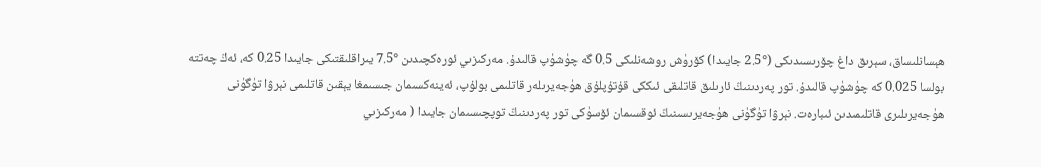ھېسانلىساق، سېرىق داغ چۆرىسىدىكى (°2.5 جايىدا) كۆرۈش روشەنلىكى 0.5 گە چۈشۈپ قالىدۇ. مەركىزىي ئورەكچىدىن °7.5 يىراقلىقتىكى جايىدا 0.25 كە، ئەڭ چەتتە بولسا 0.025 كە چۈشۈپ قالىدۇ. تور پەردىنىڭ ئارىلىق قاتلىقى ئىككى قۇتۇپلۇق ھۈجەيرىلەر قاتلىمى بولۇپ، ئەينەكسىمان جىسىمغا يېقىن قاتلىمى نېرۋا تۈگۈنى ھۈجەيرىلىرى قاتلىمىدىن ئىبارەت. نېرۋا تۈگۈنى ھۈجەيرىسىنىڭ ئوقسىمان ئۆسۈكى تور پەردىنىڭ توپچىسىمان جايىدا ( مەركىزىي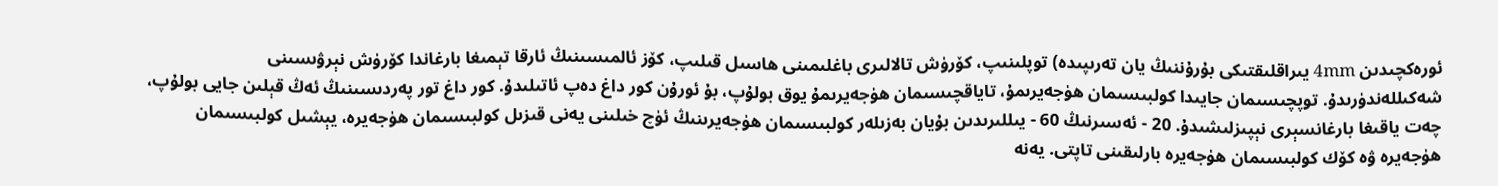ئورەكچىدىن 4mm يىراقلىقتىكى بۇرۇننىڭ يان تەرىپىدە) توپلىنىپ، كۆرۈش تالالىرى باغلىمىنى ھاسىل قىلىپ، كۆز ئالمىسىنىڭ ئارقا تېمىغا بارغاندا كۆرۈش نېرۋىسىنى شەكىللەندۈرىدۇ. توپچىسىمان جايىدا كولبىسىمان ھۈجەيرىمۇ، تاياقچىسىمان ھۈجەيرىمۇ يوق بولۇپ، بۇ ئورۇن كور داغ دەپ ئاتىلىدۇ. كور داغ تور پەردىسىنىڭ ئەڭ قېلىن جايى بولۇپ، چەت ياقىغا بارغانسېرى نېپىزلىشىدۇ. 20 - ئەسىرنىڭ 60 - يىللىرىدىن بۇيان بەزىلەر كولبىسىمان ھۈجەيرىنىڭ ئۈچ خىلىنى يەنى قىزىل كولبىسىمان ھۈجەيرە، يېشىل كولبىسىمان ھۈجەيرە ۋە كۆك كولبىسىمان ھۈجەيرە بارلىقىنى تاپتى. يەنە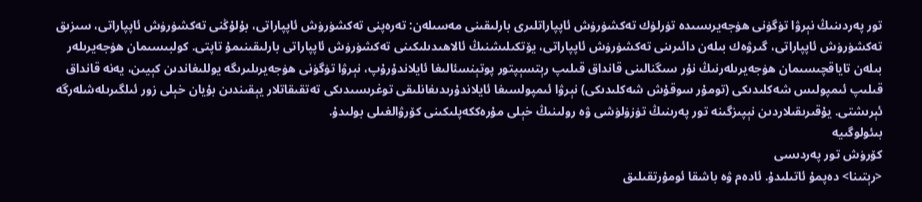تور پەردىنىڭ نېرۋا تۈگۈنى ھۈجەيرىسىدە تۈرلۈك تەكشۈرۈش ئاپپاراتلىرى بارلىقىنى مەسىلەن: تەرەپنى تەكشۈرۈش ئاپپاراتى، بۇلۇڭنى تەكشۈرۈش ئاپپاراتى، سىزىق تەكشۈرۈش ئاپپاراتى، گىرۋەك بىلەن دائىرىنى تەكشۈرۈش ئاپپاراتى، يۆتكىلىشنىڭ ئالاھىدىلىكىنى تەكشۈرۈش ئاپپاراتى بارلىقىنىمۇ تاپتى. كولبىسىمان ھۈجەيرىلەر بىلەن تاياقچىسىمان ھۈجەيرىلەرنىڭ نۇر سىگنالىنى قانداق قىلىپ رېتسېپتور پوتېنسئالىغا ئايلاندۇرۇپ، نېرۋا تۈگۈنى ھۈجەيرىلىرىگە يوللىغاندىن كېيىن، يەنە قانداق قىلىپ ئىمپولىس شەكلىدىكى (تومۇر سوقۇش شەكلىدىكى) نېرۋا ئىمپولسىغا ئايلاندۇرىدىغانلىقى توغرىسىدىكى تەتقىقاتلار يېقىندىن بۇيان خېلى زور ئىلگىرىلەشلەرگە ئېرىشتى. يۇقىرىقىلاردىن نېپىزگىنە تور پەرىنىڭ تۈزۈلۈشى ۋە رولىنىڭ خېلى مۇرەككەپلىكىنى كۆرۋالغىلى بولىدۇ.
بىئولوگىيە
كۆرۈش تور پەردىسى
<رېتىنا> دەپمۇ ئاتىلىدۇ. ئادەم ۋە باشقا ئومۇرتقىلىق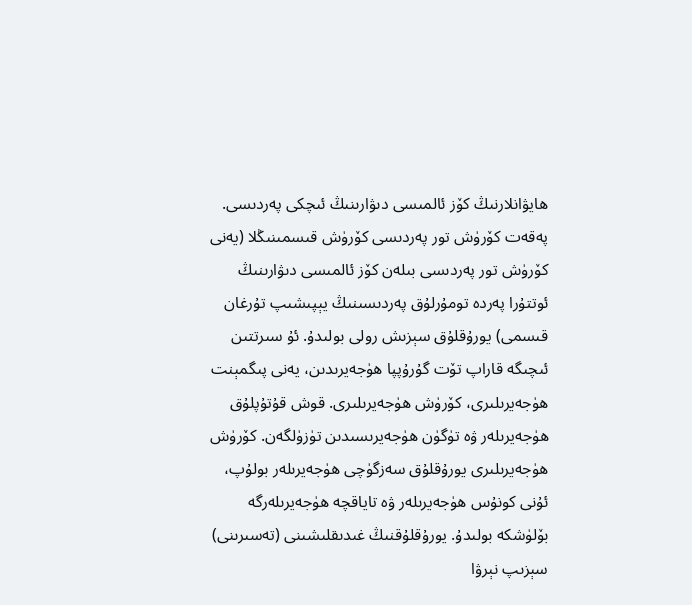ھايۋانلارنىڭ كۆز ئالمىسى دىۋارىنىڭ ئىچكى پەردىسى. پەقەت كۆرۈش تور پەردىسى كۆرۈش قىسمىنىڭلا (يەنى كۆرۈش تور پەردىسى بىلەن كۆز ئالمىسى دىۋارىنىڭ ئوتتۇرا پەردە تومۇرلۇق پەردىسىنىڭ يېپىشىپ تۇرغان قىسمى) يورۇقلۇق سېزىش رولى بولىدۇ. ئۇ سىرتتىن ئىچىگە قاراپ تۆت گۇرۇپپا ھۈجەيرىدىن، يەنى پىگمېنت ھۈجەيرىلىرى، كۆرۈش ھۈجەيرىلىرى. قوش قۇتۇپلۇق ھۈجەيرىلەر ۋە تۈگۈن ھۈجەيرىسىدىن تۈزۈلگەن. كۆرۈش ھۈجەيرىلىرى يورۇقلۇق سەزگۈچى ھۈجەيرىلەر بولۇپ، ئۇنى كونۇس ھۈجەيرىلەر ۋە تاياقچە ھۈجەيرىلەرگە بۆلۈشكە بولىدۇ. يورۇقلۇقنىڭ غىدىقلىشىنى (تەسىرىنى) سېزىپ نېرۋا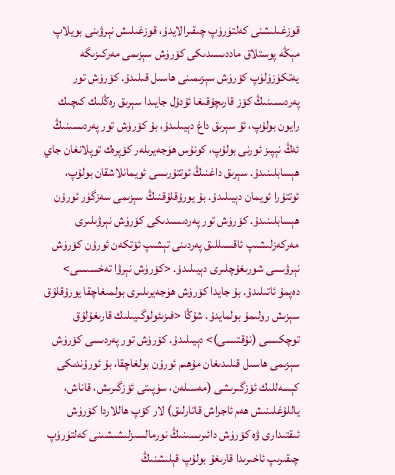قوزغىلىشنى كەلتۈرۈپ چىقىرالايدۇ، قوزغىلىش نېرۋىنى بويلاپ مېڭە پوستلاق ماددىسىدىكى كۆرۈش سېزىمى مەركىزىگە يەتكۈزۈلۈپ كۆرۈش سېزىمىنى ھاسىل قىلىدۇ. كۆرۈش تور پەردىسىنىڭ كۆز قارىچۇقىغا ئۇدۇل جايىدا سېرىق رەڭلىك كىچىك رايون بولۇپ، ئۇ سېرىق داغ دېيىلىدۇ، بۇ كۆرۈش تور پەردىسىنىڭ ئەڭ نېپىز ئورنى بولۇپ، كونۇس ھۈجەيرىلەر كۆپرەك توپلانغان جاي ھېسابلىنىدۇ. سېرىق داغنىڭ ئوتتۇرىسى ئويمانلاشقان بولۇپ، ئوتتۇرا ئويمان دېيىلىدۇ. بۇ يورۇقلۇقنىڭ سېزىمى سەزگۈر ئورۇن ھېسابلىنىدۇ. كۆرۈش تور پەردىسىدىكى كۆرۈش نېرۋىلىرى مەركەزلىشىپ ئاقسىللىق پەردىنى تېشىپ ئۆتكەن ئورۇن كۆرۈش نېرۋىسى شورىغۇچلىرى دېيىلىدۇ. <كۆرۈش نېرۋا تەخسىسى> دەپمۇ ئاتىلىدۇ. بۇ جايدا كۆرۈش ھۈجەيرىلىرى بولمىغاچقا يورۇقلۇق سېزىش رولىمۇ بولمايدۇ. شۇڭا <فىزىئولوگىيىلىك قارىغۇلۇق توچكىسى (نۇقتىسى)> دېيىلىدۇ. كۆرۈش تور پەردىسى كۆرۈش سېزىمى ھاسىل قىلىدىغان مۇھىم ئورۇن بولغاچقا، بۇ ئورۇندىكى كېسەللىك ئۆزگىرىشى (مەسىلەن، سۈپىتى ئۆزگىرىش، قاناش، ياللۇغلىنىش ھەم ئاجراش قاتارلىق) لار كۆپ ھاللاردا كۆرۈش ئىقتىدارى ۋە كۆرۈش دائىرىسىنىڭ نورمالسىزلىشىشىنى كەلتۈرۈپ چىقىرىپ ئاخىرىدا قارىغۇ بولۇپ قېلىشنىڭ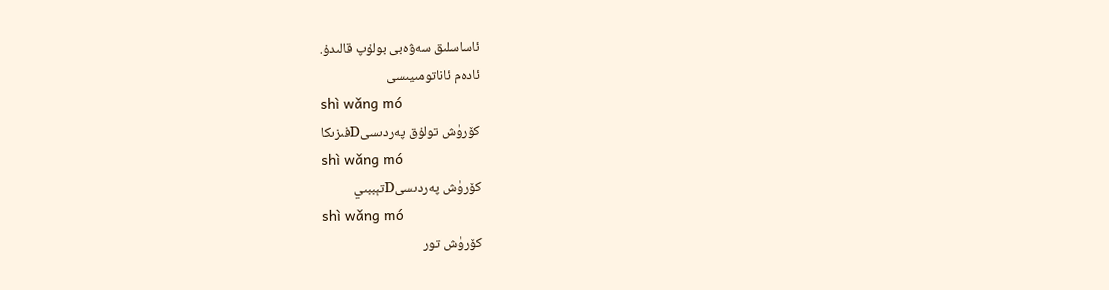ئاساسلىق سەۋەبى بولۇپ قالىدۇ.
ئادەم ئاناتومىيىسى
shì wǎng mó
كۆرۈش تولۇق پەردىسىDفىزىكا
shì wǎng mó
كۆرۈش پەردىسىDتېببىي
shì wǎng mó
كۆرۈش تور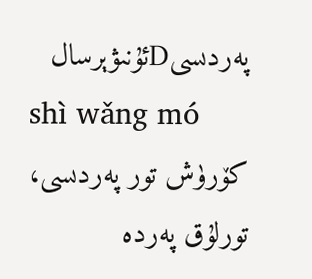پەردىسىDئۇنىۋېرسال
shì wǎng mó
كۆرۈش تور پەردىسى، تورلۇق پەردە